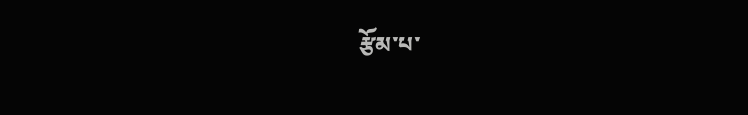རྩོམ་པ་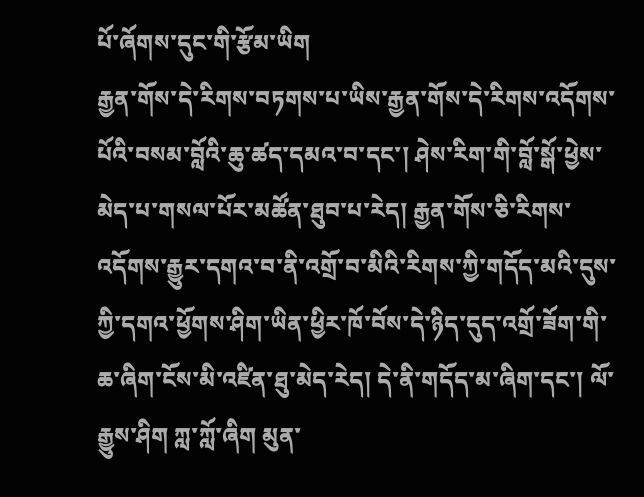པོ་ཞོགས་དུང་གི་རྩོམ་ཡིག
རྒྱན་གོས་དེ་རིགས་བཏགས་པ་ཡིས་རྒྱན་གོས་དེ་རིགས་འདོགས་པོའི་བསམ་བློའི་ཆུ་ཚད་དམའ་བ་དང་། ཤེས་རིག་གི་བློ་སྒོ་ཕྱེས་མེད་པ་གསལ་པོར་མཚོན་ཐུབ་པ་རེད། རྒྱན་གོས་ཅི་རིགས་འདོགས་རྒྱུར་དགའ་བ་ནི་འགྲོ་བ་མིའི་རིགས་ཀྱི་གདོད་མའི་དུས་ཀྱི་དགའ་ཕྱོགས་ཤིག་ཡིན་ཕྱིར་ཁོ་བོས་དེ་ཉིད་དུད་འགྲོ་ཟོག་གི་ཆ་ཞིག་ངོས་མི་འཛིན་ཐུ་མེད་རེད། དེ་ནི་གདོད་མ་ཞིག་དང་། ལོ་རྒྱུས་ཤིག ཀླ་ཀློ་ཞིག མུན་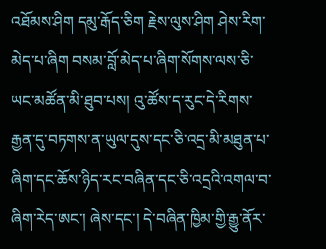འཐོམས་ཤིག དམུ་རྒོད་ཅིག རྗེས་ལུས་ཤིག ཤེས་རིག་མེད་པ་ཞིག བསམ་བློ་མེད་པ་ཞིག་སོགས་ལས་ཅི་ཡང་མཚོན་མི་ཐུབ་པས། འུ་ཚོས་ད་རུང་དེ་རིགས་རྒྱན་དུ་བཏགས་ན་ཡུལ་དུས་དང་ཅི་འདྲ་མི་མཐུན་པ་ཞིག་དང་ཆོས་ཉིད་རང་བཞིན་དང་ཅི་འདྲའི་འགལ་བ་ཞིག་རེད་ཨང་། ཞེས་དང་། དེ་བཞིན་ཁྱིམ་གྱི་རྒྱུ་ནོར་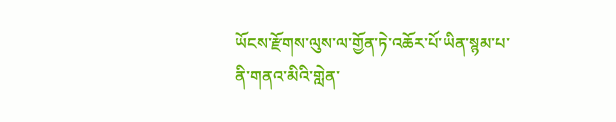ཡོངས་རྫོགས་ལུས་ལ་གྱོན་ཏེ་འཆོར་པོ་ཡིན་སྙམ་པ་ནི་གནའ་མིའི་གླེན་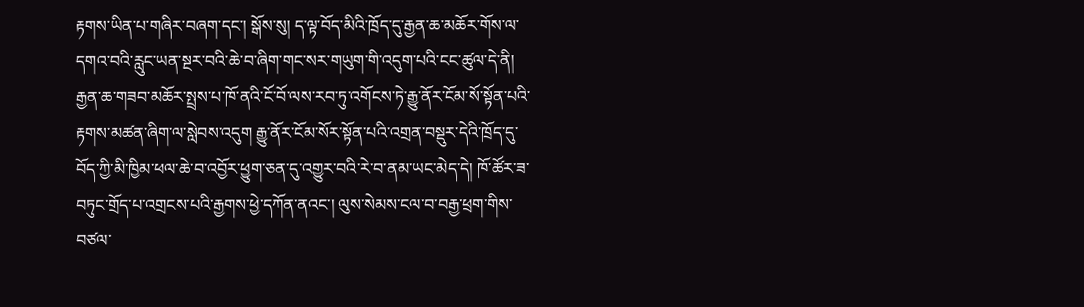རྟགས་ཡིན་པ་གཞིར་བཞག་དང་། སྒོས་སུ། ད་ལྟ་བོད་མིའི་ཁྲོད་དུ་རྒྱན་ཆ་མཆོར་གོས་ལ་དགའ་བའི་རླུང་ཡན་སྔར་བའི་ཆེ་བ་ཞིག་གང་སར་གཡུག་གི་འདུག་པའི་ངང་ཚུལ་དེ་ནི། རྒྱན་ཆ་གཟབ་མཆོར་སྤྲས་པ་ཁོ་ནའི་ངོ་བོ་ལས་རབ་ཏུ་འགོངས་ཏེ་རྒྱུ་ནོར་ངོམ་སོ་སྟོན་པའི་རྟགས་མཚན་ཞིག་ལ་སླེབས་འདུག རྒྱུ་ནོར་ངོམ་སོར་སྟོན་པའི་འགྲན་བསྡུར་དེའི་ཁྲོད་དུ་བོད་ཀྱི་མི་ཁྱིམ་ཕལ་ཆེ་བ་འབྱོར་ཕྱུག་ཅན་དུ་འགྱུར་བའི་རེ་བ་ནམ་ཡང་མེད་དེ། ཁོ་ཚོར་ཟ་བཏུང་གྲོད་པ་འགྲངས་པའི་རྒྱགས་ཕྱེ་དཀོན་ནའང་། ལུས་སེམས་ངལ་བ་བརྒྱ་ཕྲག་གིས་བཙལ་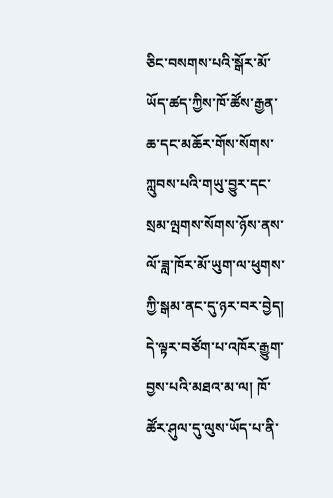ཅིང་བསགས་པའི་སྒོར་མོ་ཡོད་ཚད་ཀྱིས་ཁོ་ཚོས་རྒྱན་ཆ་དང་མཆོར་གོས་སོགས་ཀླུབས་པའི་གཡུ་བྱུར་དང་སྲམ་ལྤགས་སོགས་ཉོས་ནས་ལོ་ཟླ་ཁོར་མོ་ཡུག་ལ་ཕུགས་ཀྱི་སྒམ་ནང་དུ་ཉར་བར་བྱེད། དེ་ལྟར་བཙོག་པ་འཁོར་རྒྱུག་བྱས་པའི་མཐའ་མ་ལ། ཁོ་ཚོར་ཤུལ་དུ་ལུས་ཡོད་པ་ནི་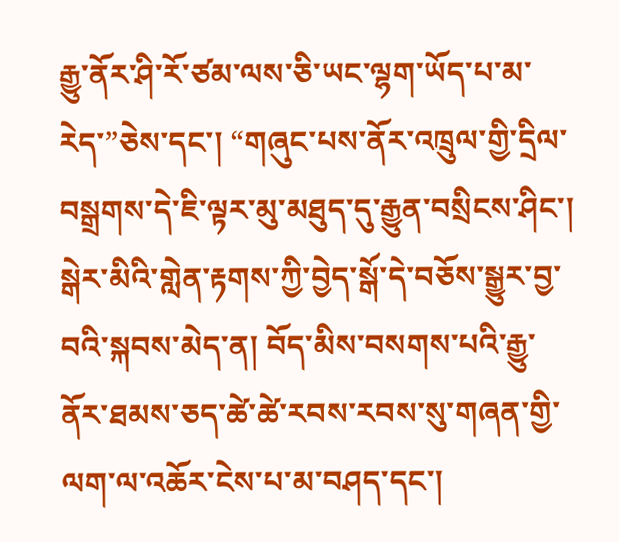རྒྱུ་ནོར་ཤི་རོ་ཙམ་ལས་ཅི་ཡང་ལྷག་ཡོད་པ་མ་རེད་”ཅེས་དང་། “གཞུང་པས་ནོར་འཁྲུལ་གྱི་དྲིལ་བསྒྲགས་དེ་ཇི་ལྟར་མུ་མཐུད་དུ་རྒྱུན་བསྲིངས་ཤིང་། སྒེར་མིའི་གླེན་རྟགས་ཀྱི་བྱེད་སྒོ་དེ་བཅོས་སྒྱུར་བྱ་བའི་སྐབས་མེད་ན། བོད་མིས་བསགས་པའི་རྒྱུ་ནོར་ཐམས་ཅད་ཚེ་ཚེ་རབས་རབས་སུ་གཞན་གྱི་ལག་ལ་འཆོར་ངེས་པ་མ་བཤད་དང་།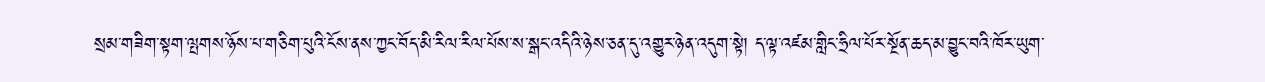སྲམ་གཟིག་སྟག་ལྤགས་ཉོས་པ་གཅིག་པུའི་ངོས་ནས་ཀྱང་བོད་མི་རིལ་རིལ་པོས་ས་སྒང་འདིའི་ཉེས་ཅན་དུ་འགྱུར་ཉེན་འདུག་སྟེ། ད་ལྟ་འཛམ་གླིང་ཧྲིལ་པོར་སྔོན་ཆད་མ་བྱུང་བའི་ཁོར་ཡུག་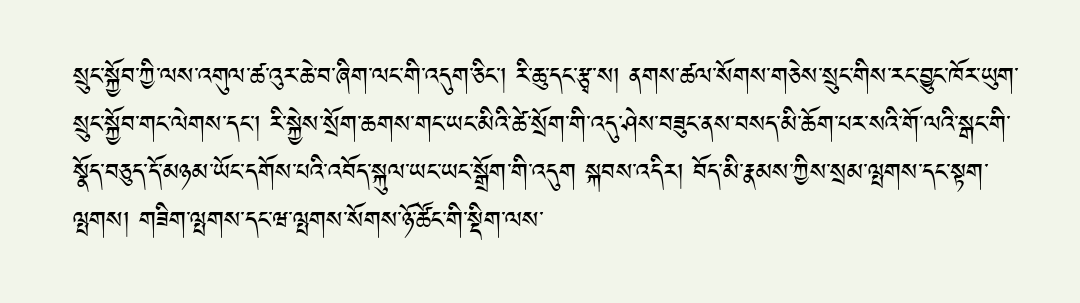སྲུང་སྐྱོབ་ཀྱི་ལས་འགུལ་ཚ་འུར་ཆེ་བ་ཞིག་ལང་གི་འདུག་ཅིང་། རི་ཆུ་དང་རྩྭ་ས། ནགས་ཚལ་སོགས་གཅེས་སྲུང་གིས་རང་བྱུང་ཁོར་ཡུག་སྲུང་སྐྱོབ་གང་ལེགས་དང་། རི་སྐྱེས་སྲོག་ཆགས་གང་ཡང་མིའི་ཚེ་སྲོག་གི་འདུ་ཤེས་བཟུང་ནས་བསད་མི་ཆོག་པར་སའི་གོ་ལའི་སྒང་གི་སྣོད་བཅུད་དོ་མཉམ་ཡོང་དགོས་པའི་འབོད་སྐུལ་ཡང་ཡང་སྒྲོག་གི་འདུག སྐབས་འདིར། བོད་མི་རྣམས་ཀྱིས་སྲམ་ལྤགས་དང་སྟག་ལྤགས། གཟིག་ལྤགས་དང་ཝ་ལྤགས་སོགས་ཉོ་ཚོང་གི་སྡིག་ལས་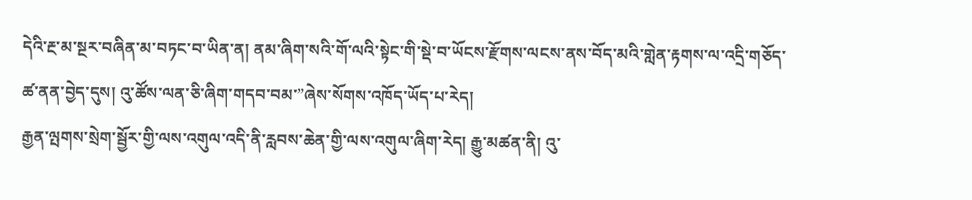དེའི་རྔ་མ་སྔར་བཞིན་མ་བཏང་བ་ཡིན་ན། ནམ་ཞིག་སའི་གོ་ལའི་སྟེང་གི་སྡེ་བ་ཡོངས་རྫོགས་ལངས་ནས་བོད་མའི་གླེན་རྟགས་ལ་འདྲི་གཅོད་ཚ་ནན་བྱེད་དུས། འུ་ཚོས་ལན་ཅི་ཞིག་གདབ་བམ་”ཞེས་སོགས་འཁོད་ཡོད་པ་རེད།
རྒྱན་ལྤགས་སྲེག་སྦྱོར་གྱི་ལས་འགུལ་འདི་ནི་རླབས་ཆེན་གྱི་ལས་འགུལ་ཞིག་རེད། རྒྱུ་མཚན་ནི། འུ་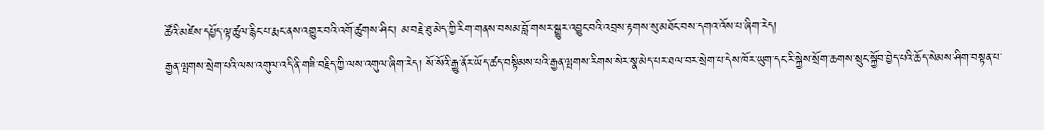ཚོའི་མཛེས་དཔྱོད་ལྟ་ཚུལ་རྙིང་པ་རྨང་ནས་འགྱུར་བའི་འགོ་ཚུགས་ཤིང་། མ་བརྗེ་ཐུ་མེད་ཀྱི་རིག་གནས་བསམ་བློ་གསར་སྒྱུར་འབྱུང་བའི་འབྲས་རྟགས་སུ་མཐོང་བས་དགའ་འོས་པ་ཞིག་རེད།
རྒྱན་ལྤགས་སྲེག་པའི་ལས་འགུལ་འདི་ནི་གཟི་བརྗིད་ཀྱི་ལས་འགུལ་ཞིག་རེད། སོ་སོའི་རྒྱུ་ནོར་ཡོད་ཚད་བསྟིམས་པའི་རྒྱན་ལྤགས་རིགས་སེར་སྣ་མེད་པར་ཐལ་བར་སྲེག་པ་དེས་ཁོར་ཡུག་དང་རི་སྐྱེས་སྲོག་ཆགས་སྲུང་སྐྱོབ་བྱེད་པའི་ཆོད་སེམས་ཤིག་བསྟན་པ་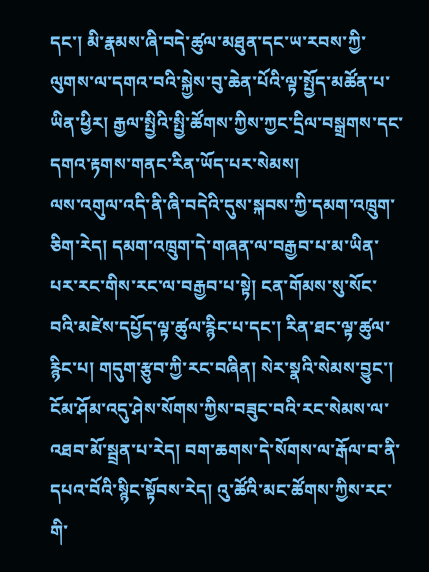དང་། མི་རྣམས་ཞི་བདེ་ཚུལ་མཐུན་དང་ཡ་རབས་ཀྱི་ལུགས་ལ་དགའ་བའི་སྐྱེས་བུ་ཆེན་པོའི་ལྟ་སྤྱོད་མཚོན་པ་ཡིན་ཕྱིར། རྒྱལ་སྤྱིའི་སྤྱི་ཚོགས་ཀྱིས་ཀྱང་དྲིལ་བསྒྲགས་དང་དགའ་རྟགས་གནང་རིན་ཡོད་པར་སེམས།
ལས་འགུལ་འདི་ནི་ཞི་བདེའི་དུས་སྐབས་ཀྱི་དམག་འཁྲུག་ཅིག་རེད། དམག་འཁྲུག་དེ་གཞན་ལ་བརྒྱབ་པ་མ་ཡིན་པར་རང་གིས་རང་ལ་བརྒྱབ་པ་སྟེ། ངན་གོམས་སུ་སོང་བའི་མཛེས་དཔྱོད་ལྟ་ཚུལ་རྙིང་པ་དང་། རིན་ཐང་ལྟ་ཚུལ་རྙིང་པ། གདུག་རྩུབ་ཀྱི་རང་བཞིན། སེར་སྣའི་སེམས་བྱུང་། ངོམ་ཤོམ་འདུ་ཤེས་སོགས་ཀྱིས་བཟུང་བའི་རང་སེམས་ལ་འཐབ་མོ་སྦྲན་པ་རེད། བག་ཆགས་དེ་སོགས་ལ་རྒོལ་བ་ནི་དཔའ་བོའི་སྙིང་སྟོབས་རེད། འུ་ཚོའི་མང་ཚོགས་ཀྱིས་རང་གི་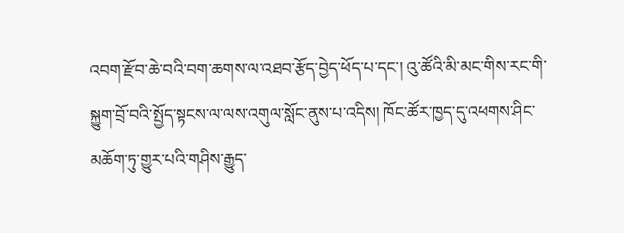འབག་རྫོབ་ཆེ་བའི་བག་ཆགས་ལ་འཐབ་རྩོད་བྱེད་ཕོད་པ་དང་། འུ་ཚོའི་མི་མང་གིས་རང་གི་སྐྱུག་བྲོ་བའི་སྤྱོད་སྟངས་ལ་ལས་འགུལ་སློང་ནུས་པ་འདིས། ཁོང་ཚོར་ཁྱད་དུ་འཕགས་ཤིང་མཆོག་ཏུ་གྱུར་པའི་གཤིས་རྒྱུད་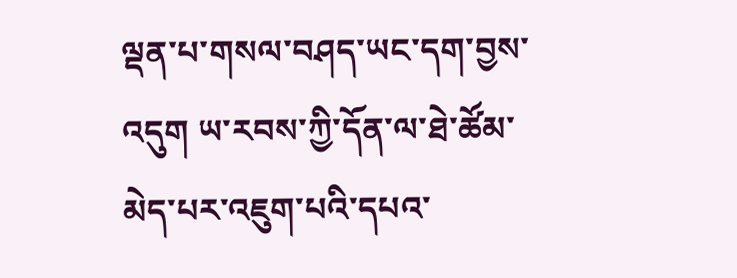ལྡན་པ་གསལ་བཤད་ཡང་དག་བྱས་འདུག ཡ་རབས་ཀྱི་དོན་ལ་ཐེ་ཚོམ་མེད་པར་འཇུག་པའི་དཔའ་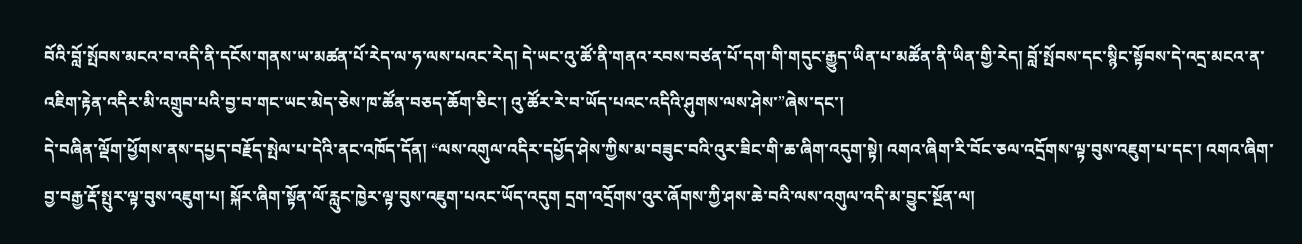བོའི་བློ་སྤོབས་མངའ་བ་འདི་ནི་དངོས་གནས་ཡ་མཚན་པོ་རེད་ལ་ཧ་ལས་པའང་རེད། དེ་ཡང་འུ་ཚོ་ནི་གནའ་རབས་བཙན་པོ་དག་གི་གདུང་རྒྱུད་ཡིན་པ་མཚོན་ནི་ཡིན་གྱི་རེད། བློ་སྤོབས་དང་སྙིང་སྟོབས་དེ་འདྲ་མངའ་ན་འཇིག་རྟེན་འདིར་མི་འགྲུབ་པའི་བྱ་བ་གང་ཡང་མེད་ཅེས་ཁ་ཚོན་བཅད་ཆོག་ཅིང་། འུ་ཚོར་རེ་བ་ཡོད་པའང་འདིའི་ཤུགས་ལས་ཤེས་”ཞེས་དང་།
དེ་བཞིན་ལྡོག་ཕྱོགས་ནས་དཔྱད་བརྗོད་སྤེལ་པ་དེའི་ནང་འཁོད་དོན། “ལས་འགུལ་འདིར་དཔྱོད་ཤེས་ཀྱིས་མ་བཟུང་བའི་འུར་ཟིང་གི་ཆ་ཞིག་འདུག་སྟེ། འགའ་ཞིག་རི་བོང་ཅལ་འདྲོགས་ལྟ་བུས་འཇུག་པ་དང་། འགའ་ཞིག་བྱ་བརྒྱ་རྡོ་སྤུར་ལྟ་བུས་འཇུག་པ། སྐོར་ཞིག་སྟོན་ལོ་རླུང་ཁྱེར་ལྟ་བུས་འཇུག་པའང་ཡོད་འདུག དྲག་འདྲོགས་འུར་ཞོགས་ཀྱི་ཤས་ཆེ་བའི་ལས་འགུལ་འདི་མ་བྱུང་སྔོན་ལ།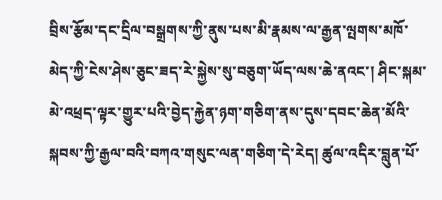བྲིས་རྩོམ་དང་དྲིལ་བསྒྲགས་ཀྱི་ནུས་པས་མི་རྣམས་ལ་རྒྱན་ལྤགས་མཁོ་མེད་ཀྱི་ངེས་ཤེས་ཅུང་ཟད་རེ་སྐྱེས་སུ་བཅུག་ཡོད་ལས་ཆེ་ནའང་། ཤིང་སྐམ་མེ་འཕྲད་ལྟར་གྱུར་པའི་བྱེད་རྐྱེན་ཉག་གཅིག་ནས་དུས་དབང་ཆེན་མོའི་སྐབས་ཀྱི་རྒྱལ་བའི་བཀའ་གསུང་ལན་གཅིག་དེ་རེད། ཚུལ་འདིར་བླུན་པོ་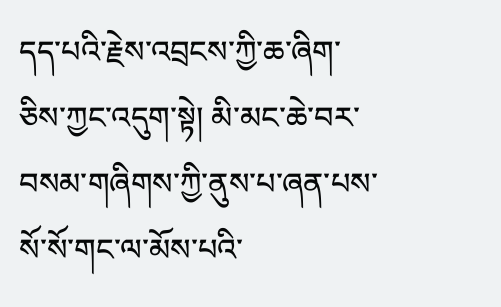དད་པའི་རྗེས་འབྲངས་ཀྱི་ཆ་ཞིག་ཅིས་ཀྱང་འདུག་སྟེ། མི་མང་ཆེ་བར་བསམ་གཞིགས་ཀྱི་ནུས་པ་ཞན་པས་སོ་སོ་གང་ལ་མོས་པའི་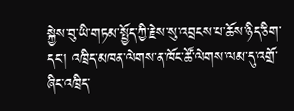སྐྱེས་བུ་ཡི་གཏམ་སྤྱོད་ཀྱི་རྗེས་སུ་འབྲངས་པ་ཆོས་ཉིད་ཅིག་དང་། འཁྲིད་མཁན་ལེགས་ན་ཁོང་ཚོ་ལེགས་ལམ་དུ་འགྲོ་ཞིང་འཁྲིད་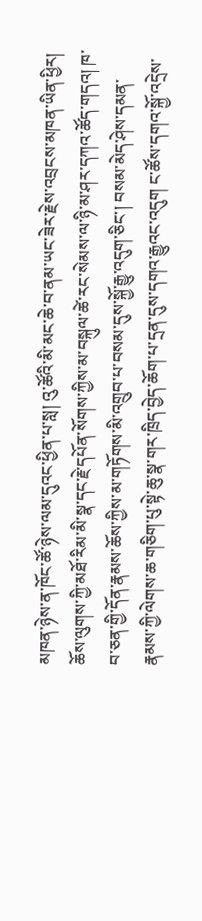མཁན་ཉེས་ན་ཁོང་ཚོ་ཉེས་ལམ་དུའང་ཕྱིན་པ་སླ། འུ་ཚོའི་མི་མང་ཆེ་བ་ནམ་ཡང་ཟེར་རྗེས་འབྲངས་མཁན་ཡིན་ཕྱིར། ཆོས་ལུགས་ཀྱི་མཐོ་རིམ་མི་སྣ་དང་རྗེ་དཔོན་སོགས་ཀྱིས་མ་བསྐུལ་ཚེ་རང་སེམས་ལ་ཉི་མ་ཤར་དཀའ་ཚོད་གདའ། ཁ་བ་ཅན་གྱི་དོན་རྣམས་ཆོས་ཀྱིས་མ་གཏོགས་མི་འགྲུབ་པ་བསམ་དུས་སྐྱོ་རྒྱུ་འདུག་ཅིང་། བསམ་མེད་ཤེས་དམན་རྣམས་ཀྱི་ལེགས་ཆ་གཅིག་པུ་སྟེ་ཆུ་སྣ་གར་ཁྲིད་བྱེད་ཆོག་པ་དྲན་དུས་དགའ་རྒྱུའང་འདུག ང་ཚོས་དགའ་སྐྱོ་འདྲེས་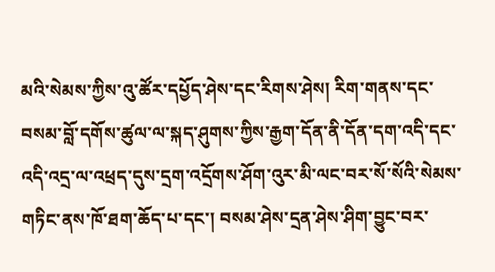མའི་སེམས་ཀྱིས་འུ་ཚོར་དཔྱོད་ཤེས་དང་རིགས་ཤེས། རིག་གནས་དང་བསམ་བློ་དགོས་ཚུལ་ལ་སྐད་ཤུགས་ཀྱིས་རྒྱག་དོན་ནི་དོན་དག་འདི་དང་འདི་འདྲ་ལ་འཕྲད་དུས་དྲག་འདྲོགས་ཤོག་འུར་མི་ལང་བར་སོ་སོའི་སེམས་གཏིང་ནས་ཁོ་ཐག་ཆོད་པ་དང་། བསམ་ཤེས་དྲན་ཤེས་ཤིག་བྱུང་བར་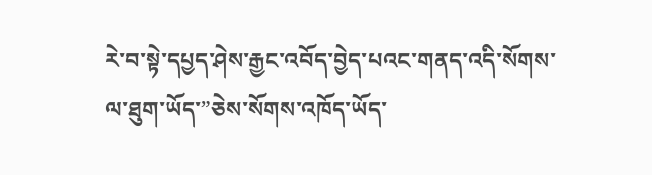རེ་བ་སྟེ་དཔྱད་ཤེས་རྒྱང་འབོད་བྱེད་པའང་གནད་འདི་སོགས་ལ་ཐུག་ཡོད་”ཅེས་སོགས་འཁོད་ཡོད་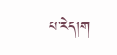པ་རེད།ག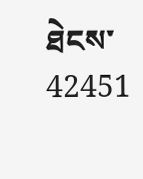ཐེངས་ 42451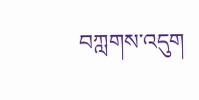བཀླགས་འདུག